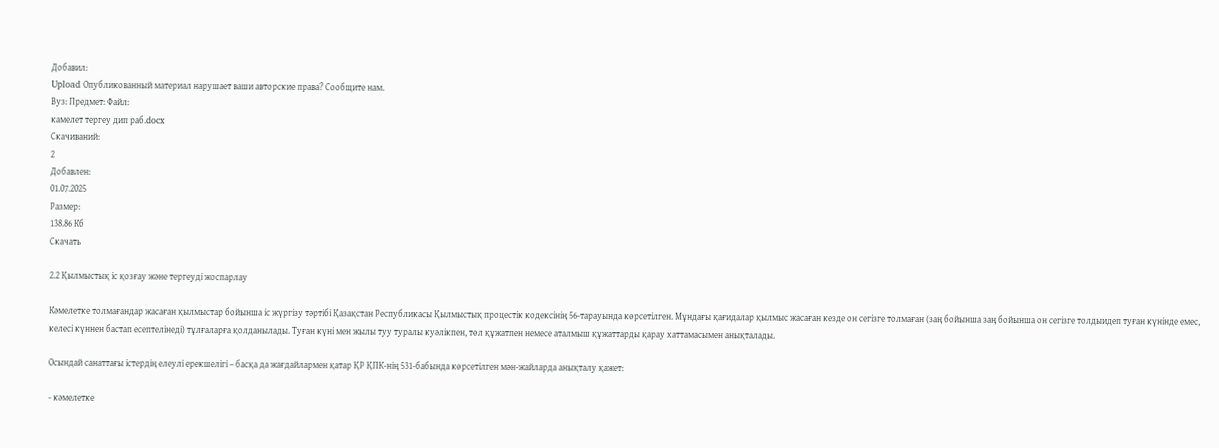Добавил:
Upload Опубликованный материал нарушает ваши авторские права? Сообщите нам.
Вуз: Предмет: Файл:
камелет тергеу дип раб.docx
Скачиваний:
2
Добавлен:
01.07.2025
Размер:
138.86 Кб
Скачать

2.2 Қылмыстық іс қозғау және тергеуді жоспарлау

Кәмелетке толмағандар жасаған қылмыстар бойынша іс жүргізу тәртібі Қазақстан Республикасы Қылмыстық процестік кодексінің 56-тарауында көрсетілген. Мұндағы қағидалар қылмыс жасаған кезде он сегізге толмаған (заң бойынша заң бойынша он сегізге толдыидеп туған күнінде емес, келесі күннен бастап есептелінеді) тұлғаларға қолданылады. Туған күні мен жылы туу туралы куәлікпен, төл құжатпен немесе аталмыш құжаттарды қарау хаттамасымен анықталады.

Осындай санаттағы істердің елеулі ерекшелігі – басқа да жағдайлармен қатар ҚР ҚПК-нің 531-бабында көрсетілген мән-жайларда анықталу қажет:

- кәмелетке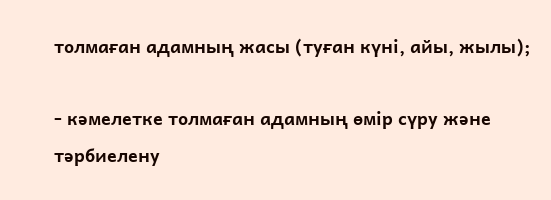толмаған адамның жасы (туған күнi, айы, жылы);

- кәмелетке толмаған адамның өмір сүру және тәрбиелену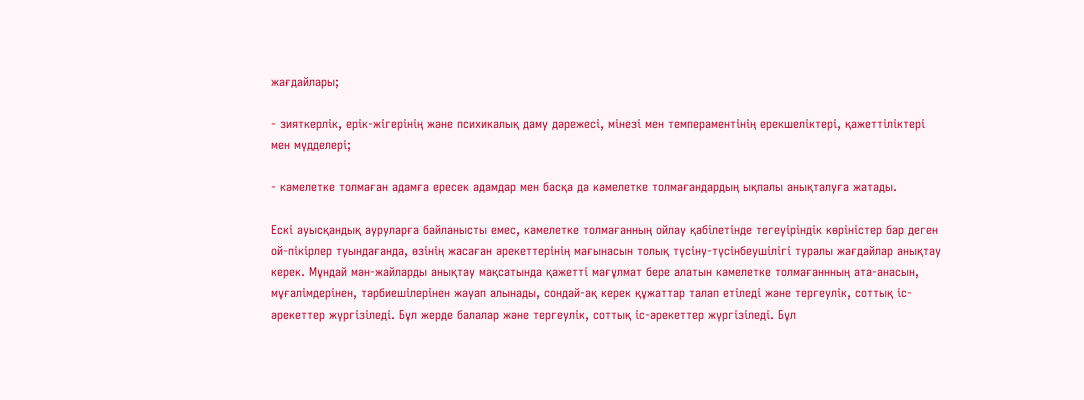жағдайлары;

- зияткерлік, ерiк-жiгерінің және психикалық даму дәрежесi, мiнезi мен темпераментінің ерекшелiктерi, қажеттіліктері мен мүдделерi;

- кәмелетке толмаған адамға ересек адамдар мен басқа да кәмелетке толмағандардың ықпалы анықталуға жатады.

Ескі ауысқандық ауруларға байланысты емес, кәмелетке толмағанның ойлау қабілетінде тегеуіріндік көріністер бар деген ой-пікірлер туындағанда, өзінің жасаған әрекеттерінің мағынасын толық түсіну-түсінбеушілігі туралы жағдайлар анықтау керек. Мұндай мән-жайларды анықтау мақсатында қажетті мағұлмат бере алатын кәмелетке толмағаннның ата-анасын, мұғалімдерінен, тәрбиешілерінен жауап алынады, сондай-ақ керек құжаттар талап етіледі және тергеулік, соттық іс-әрекеттер жүргізіледі. Бұл жерде балалар және тергеулік, соттық іс-әрекеттер жүргізіледі. Бұл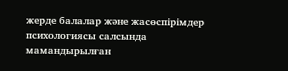жерде балалар және жасөспірімдер психологиясы салсында мамандырылған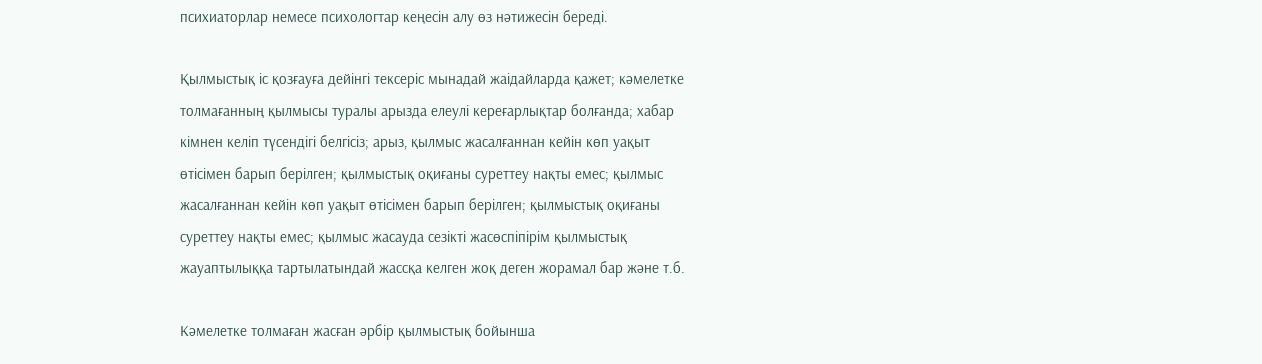психиаторлар немесе психологтар кеңесін алу өз нәтижесін береді.

Қылмыстық іс қозғауға дейінгі тексеріс мынадай жаідайларда қажет; кәмелетке толмағанның қылмысы туралы арызда елеулі кереғарлықтар болғанда; хабар кімнен келіп түсендігі белгісіз; арыз, қылмыс жасалғаннан кейін көп уақыт өтісімен барып берілген; қылмыстық оқиғаны суреттеу нақты емес; қылмыс жасалғаннан кейін көп уақыт өтісімен барып берілген; қылмыстық оқиғаны суреттеу нақты емес; қылмыс жасауда сезікті жасөспіпірім қылмыстық жауаптылыққа тартылатындай жассқа келген жоқ деген жорамал бар және т.б.

Кәмелетке толмаған жасған әрбір қылмыстық бойынша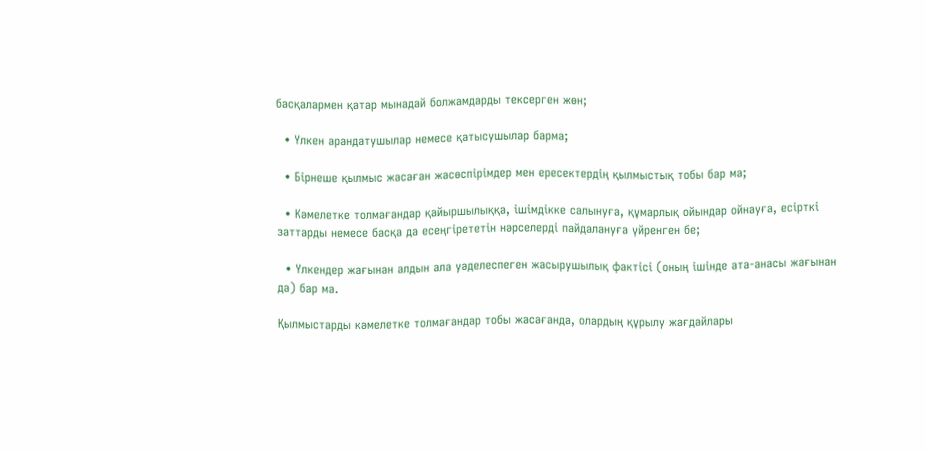басқалармен қатар мынадай болжамдарды тексерген жөн;

  • Үлкен арандатушылар немесе қатысушылар барма;

  • Бірнеше қылмыс жасаған жасөспірімдер мен ересектердің қылмыстық тобы бар ма;

  • Кәмелетке толмағандар қайыршылыққа, ішімдікке салынуға, құмарлық ойындар ойнауға, есірткі заттарды немесе басқа да есеңгірететін нәрселерді пайдалануға үйренген бе;

  • Үлкендер жағынан алдын ала уәделеспеген жасырушылық фактісі (оның ішінде ата-анасы жағынан да) бар ма.

Қылмыстарды кәмелетке толмағандар тобы жасағанда, олардың құрылу жағдайлары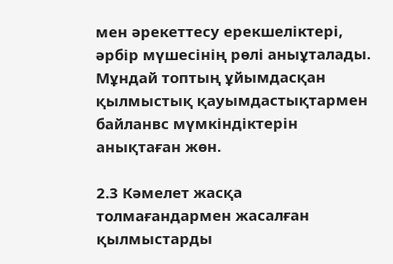мен әрекеттесу ерекшеліктері, әрбір мүшесінің рөлі аныұталады. Мұндай топтың ұйымдасқан қылмыстық қауымдастықтармен байланвс мүмкіндіктерін анықтаған жөн.

2.3 Кәмелет жасқа толмағандармен жасалған қылмыстарды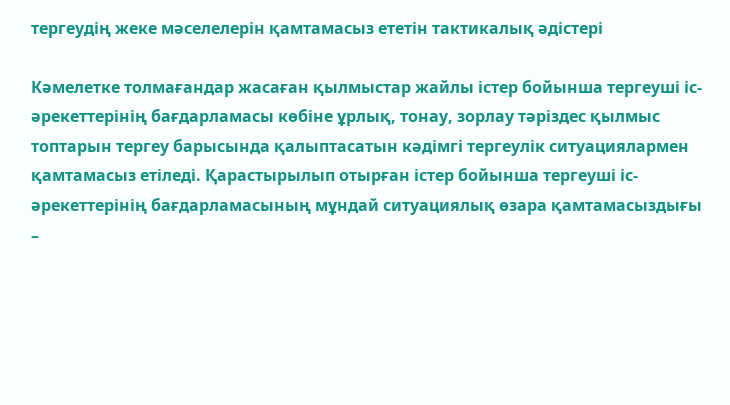тергеудің жеке мәселелерін қамтамасыз ететін тактикалық әдістері

Кәмелетке толмағандар жасаған қылмыстар жайлы істер бойынша тергеуші іс-әрекеттерінің бағдарламасы көбіне ұрлық, тонау, зорлау тәріздес қылмыс топтарын тергеу барысында қалыптасатын кәдімгі тергеулік ситуациялармен қамтамасыз етіледі. Қарастырылып отырған істер бойынша тергеуші іс-әрекеттерінің бағдарламасының мұндай ситуациялық өзара қамтамасыздығы –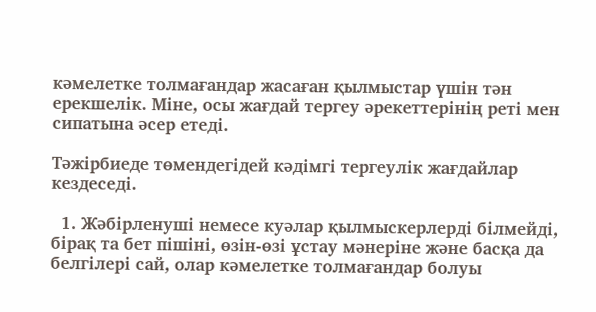кәмелетке толмағандар жасаған қылмыстар үшін тән ерекшелік. Міне, осы жағдай тергеу әрекеттерінің реті мен сипатына әсер етеді.

Тәжірбиеде төмендегідей кәдімгі тергеулік жағдайлар кездеседі.

  1. Жәбірленуші немесе куәлар қылмыскерлерді білмейді, бірақ та бет пішіні, өзін-өзі ұстау мәнеріне және басқа да белгілері сай, олар кәмелетке толмағандар болуы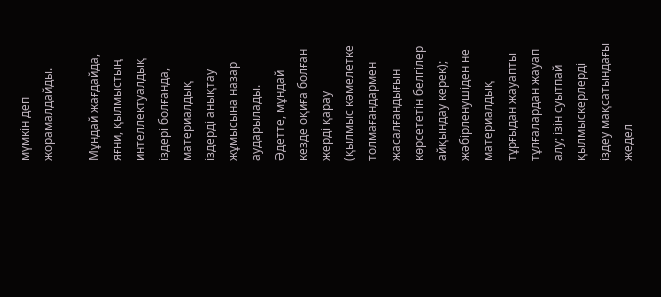мүмкін деп жорамалдайды.

Мұндай жағдайда, яғни, қылмыстың интеллектуалдық іздері болғанда, материалдық іздерді анықтау жұмысына назар аударылады. Әдетте, мұндай кезде оқиға болған жерді қарау (қылмыс кәмелетке толмағандармен жасалғандығын көрсететін белгілер айқындау керек); жәбірленушіден не материалдық тұрғыдан жауапты тұлғалардан жауап алу; ізін суытпай қылмыскерлерді іздеу мақсатындағы жедел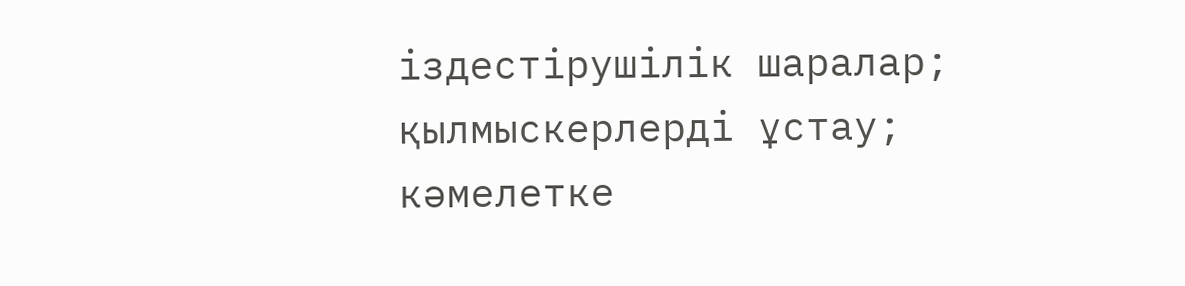іздестірушілік шаралар; қылмыскерлерді ұстау; кәмелетке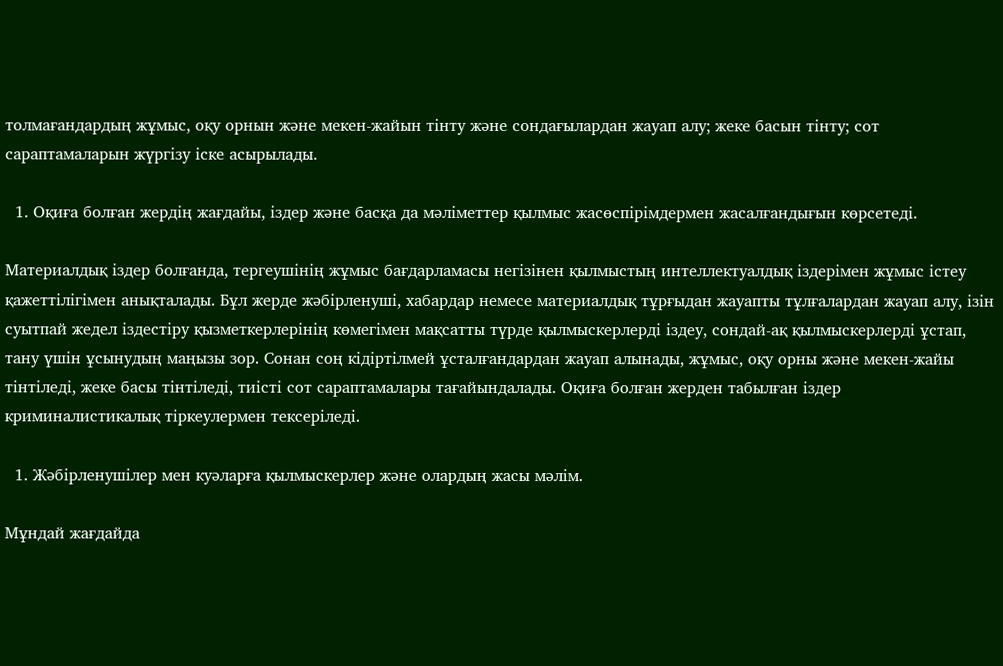толмағандардың жұмыс, оқу орнын және мекен-жайын тінту және сондағылардан жауап алу; жеке басын тінту; сот сараптамаларын жүргізу іске асырылады.

  1. Оқиға болған жердің жағдайы, іздер және басқа да мәліметтер қылмыс жасөспірімдермен жасалғандығын көрсетеді.

Материалдық іздер болғанда, тергеушінің жұмыс бағдарламасы негізінен қылмыстың интеллектуалдық іздерімен жұмыс істеу қажеттілігімен анықталады. Бұл жерде жәбірленуші, хабардар немесе материалдық тұрғыдан жауапты тұлғалардан жауап алу, ізін суытпай жедел іздестіру қызметкерлерінің көмегімен мақсатты түрде қылмыскерлерді іздеу, сондай-ақ қылмыскерлерді ұстап, тану үшін ұсынудың маңызы зор. Сонан соң кідіртілмей ұсталғандардан жауап алынады, жұмыс, оқу орны және мекен-жайы тінтіледі, жеке басы тінтіледі, тиісті сот сараптамалары тағайындалады. Оқиға болған жерден табылған іздер криминалистикалық тіркеулермен тексеріледі.

  1. Жәбірленушілер мен куәларға қылмыскерлер және олардың жасы мәлім.

Мұндай жағдайда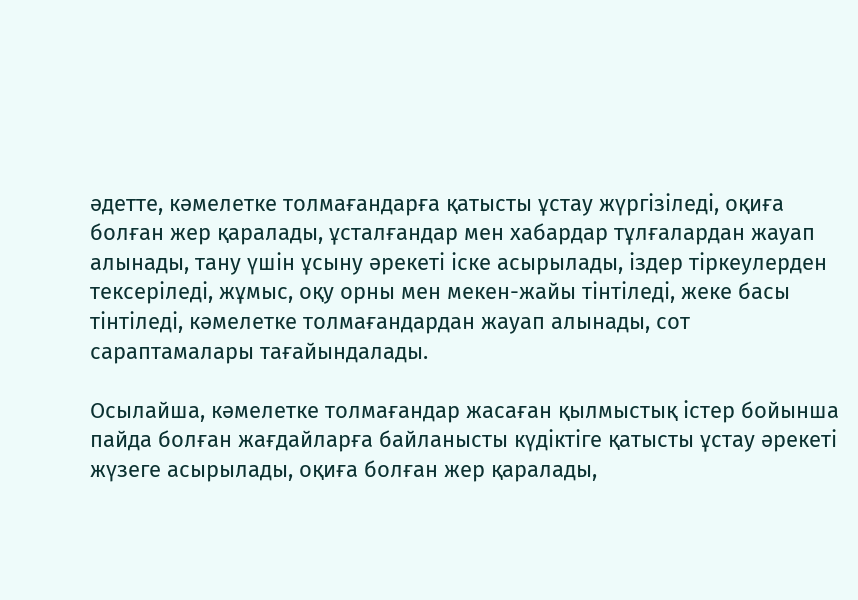әдетте, кәмелетке толмағандарға қатысты ұстау жүргізіледі, оқиға болған жер қаралады, ұсталғандар мен хабардар тұлғалардан жауап алынады, тану үшін ұсыну әрекеті іске асырылады, іздер тіркеулерден тексеріледі, жұмыс, оқу орны мен мекен-жайы тінтіледі, жеке басы тінтіледі, кәмелетке толмағандардан жауап алынады, сот сараптамалары тағайындалады.

Осылайша, кәмелетке толмағандар жасаған қылмыстық істер бойынша пайда болған жағдайларға байланысты күдіктіге қатысты ұстау әрекеті жүзеге асырылады, оқиға болған жер қаралады,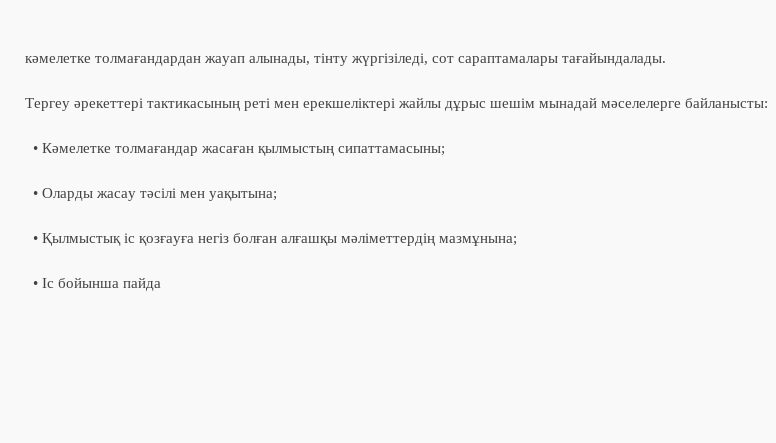кәмелетке толмағандардан жауап алынады, тінту жүргізіледі, сот сараптамалары тағайындалады.

Тергеу әрекеттері тактикасының реті мен ерекшеліктері жайлы дұрыс шешім мынадай мәселелерге байланысты:

  • Кәмелетке толмағандар жасаған қылмыстың сипаттамасыны;

  • Оларды жасау тәсілі мен уақытына;

  • Қылмыстық іс қозғауға негіз болған алғашқы мәліметтердің мазмұнына;

  • Іс бойынша пайда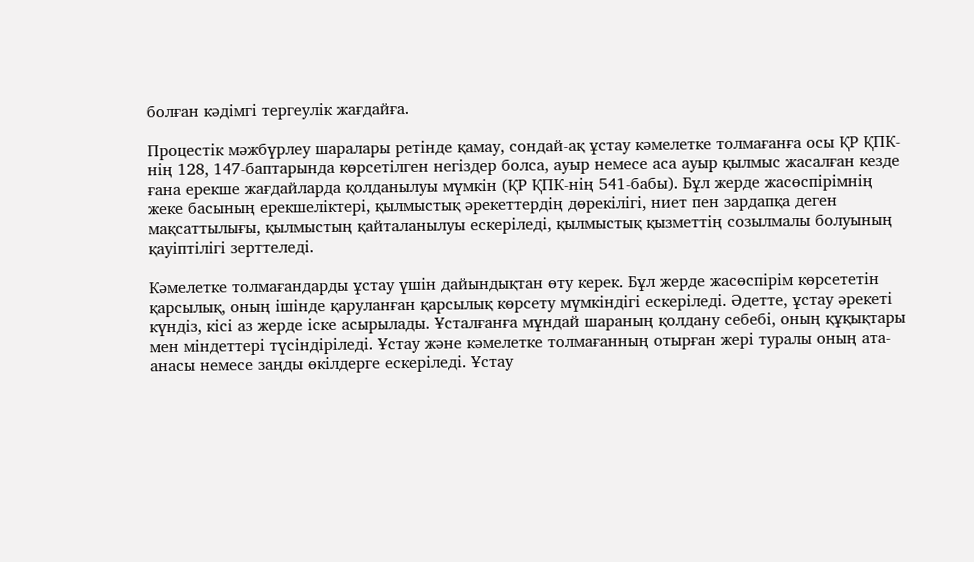болған кәдімгі тергеулік жағдайға.

Процестік мәжбүрлеу шаралары ретінде қамау, сондай-ақ ұстау кәмелетке толмағанға осы ҚР ҚПК-нің 128, 147-баптарында көрсетілген негіздер болса, ауыр немесе аса ауыр қылмыс жасалған кезде ғана ерекше жағдайларда қолданылуы мүмкін (ҚР ҚПК-нің 541-бабы). Бұл жерде жасөспірімнің жеке басының ерекшеліктері, қылмыстық әрекеттердің дөрекілігі, ниет пен зардапқа деген мақсаттылығы, қылмыстың қайталанылуы ескеріледі, қылмыстық қызметтің созылмалы болуының қауіптілігі зерттеледі.

Кәмелетке толмағандарды ұстау үшін дайындықтан өту керек. Бұл жерде жасөспірім көрсететін қарсылық, оның ішінде қаруланған қарсылық көрсету мүмкіндігі ескеріледі. Әдетте, ұстау әрекеті күндіз, кісі аз жерде іске асырылады. Ұсталғанға мұндай шараның қолдану себебі, оның құқықтары мен міндеттері түсіндіріледі. Ұстау және кәмелетке толмағанның отырған жері туралы оның ата-анасы немесе заңды өкілдерге ескеріледі. Ұстау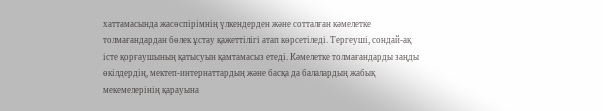хаттамасында жасөспірімнің үлкендерден және сотталған кәмелетке толмағандардан бөлек ұстау қажеттілігі атап көрсетіледі. Тергеуші, сондай-ақ істе қорғаушының қатысуын қамтамасыз етеді. Кәмелетке толмағандарды заңды өкілдердің, мектеп-интернаттардың және басқа да балалардың жабық мекемелерінің қарауына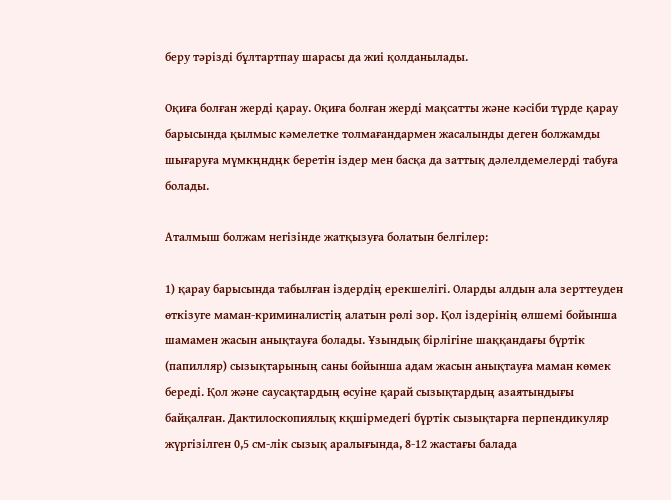беру тәрізді бұлтартпау шарасы да жиі қолданылады.

Оқиға болған жерді қарау. Оқиға болған жерді мақсатты және кәсіби түрде қарау барысында қылмыс кәмелетке толмағандармен жасалынды деген болжамды шығаруға мүмкңндңк беретін іздер мен басқа да заттық дәлелдемелерді табуға болады.

Аталмыш болжам негізінде жатқызуға болатын белгілер:

1) қарау барысында табылған іздердің ерекшелігі. Оларды алдын ала зерттеуден өткізуге маман-криминалистің алатын рөлі зор. Қол іздерінің өлшемі бойынша шамамен жасын анықтауға болады. Ұзындық бірлігіне шаққандағы бүртік (папилляр) сызықтарының саны бойынша адам жасын анықтауға маман көмек береді. Қол және саусақтардың өсуіне қарай сызықтардың азаятындығы байқалған. Дактилоскопиялық кқшірмедегі бүртік сызықтарға перпендикуляр жүргізілген 0,5 см-лік сызық аралығында, 8-12 жастағы балада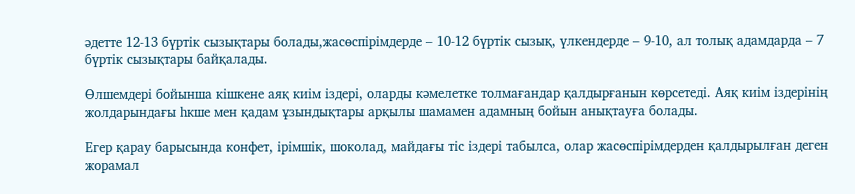әдетте 12-13 бүртік сызықтары болады,жасөспірімдерде – 10-12 бүртік сызық, үлкендерде – 9-10, ал толық адамдарда – 7 бүртік сызықтары байқалады.

Өлшемдері бойынша кішкене аяқ киім іздері, оларды кәмелетке толмағандар қалдырғанын көрсетеді. Аяқ киім іздерінің жолдарындағы һкше мен қадам ұзындықтары арқылы шамамен адамның бойын анықтауға болады.

Егер қарау барысында конфет, ірімшік, шоколад, майдағы тіс іздері табылса, олар жасөспірімдерден қалдырылған деген жорамал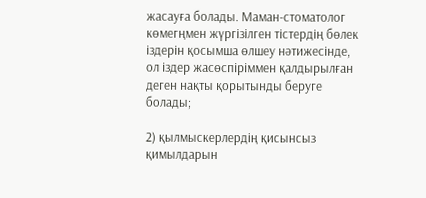жасауға болады. Маман-стоматолог көмегңмен жүргізілген тістердің бөлек іздерін қосымша өлшеу нәтижесінде, ол іздер жасөспіріммен қалдырылған деген нақты қорытынды беруге болады;

2) қылмыскерлердің қисынсыз қимылдарын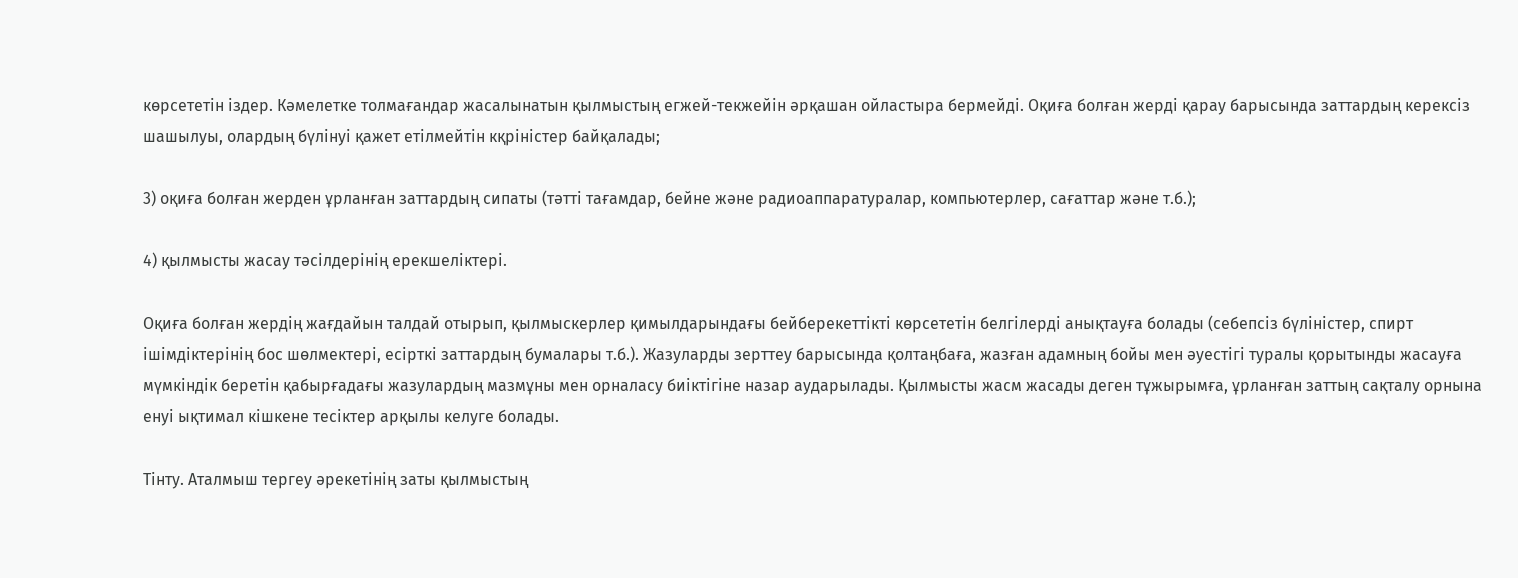көрсететін іздер. Кәмелетке толмағандар жасалынатын қылмыстың егжей-текжейін әрқашан ойластыра бермейді. Оқиға болған жерді қарау барысында заттардың керексіз шашылуы, олардың бүлінуі қажет етілмейтін кқріністер байқалады;

3) оқиға болған жерден ұрланған заттардың сипаты (тәтті тағамдар, бейне және радиоаппаратуралар, компьютерлер, сағаттар және т.б.);

4) қылмысты жасау тәсілдерінің ерекшеліктері.

Оқиға болған жердің жағдайын талдай отырып, қылмыскерлер қимылдарындағы бейберекеттікті көрсететін белгілерді анықтауға болады (себепсіз бүліністер, спирт ішімдіктерінің бос шөлмектері, есірткі заттардың бумалары т.б.). Жазуларды зерттеу барысында қолтаңбаға, жазған адамның бойы мен әуестігі туралы қорытынды жасауға мүмкіндік беретін қабырғадағы жазулардың мазмұны мен орналасу биіктігіне назар аударылады. Қылмысты жасм жасады деген тұжырымға, ұрланған заттың сақталу орнына енуі ықтимал кішкене тесіктер арқылы келуге болады.

Тінту. Аталмыш тергеу әрекетінің заты қылмыстың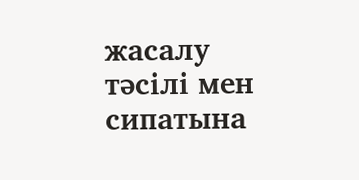жасалу тәсілі мен сипатына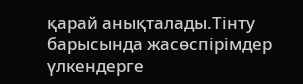қарай анықталады.Тінту барысында жасөспірімдер үлкендерге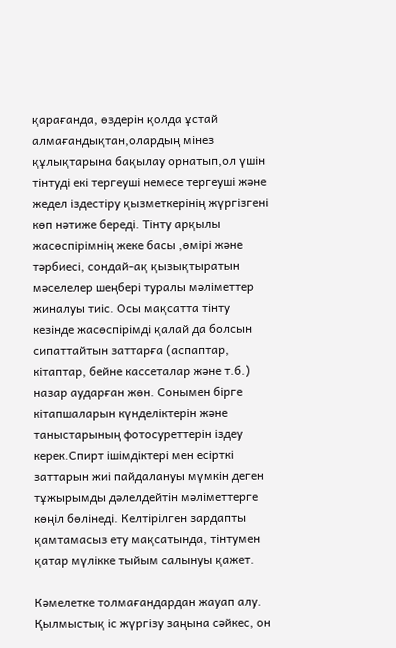қарағанда, өздерін қолда ұстай алмағандықтан,олардың мінез құлықтарына бақылау орнатып,ол үшін тінтуді екі тергеуші немесе тергеуші және жедел іздестіру қызметкерінің жүргізгені көп нәтиже береді. Тінту арқылы жасөспірімнің жеке басы ,өмірі және тәрбиесі, сондай-ақ қызықтыратын мәселелер шеңбері туралы мәліметтер жиналуы тиіс. Осы мақсатта тінту кезінде жасөспірімді қалай да болсын сипаттайтын заттарға (аспаптар, кітаптар, бейне кассеталар және т.б.) назар аударған жөн. Сонымен бірге кітапшаларын күнделіктерін және таныстарының фотосуреттерін іздеу керек.Спирт ішімдіктері мен есірткі заттарын жиі пайдалануы мүмкін деген тұжырымды дәлелдейтін мәліметтерге көңіл бөлінеді. Келтірілген зардапты қамтамасыз ету мақсатында, тінтумен қатар мүлікке тыйым салынуы қажет.

Кәмелетке толмағандардан жауап алу. Қылмыстық іс жүргізу заңына сәйкес, он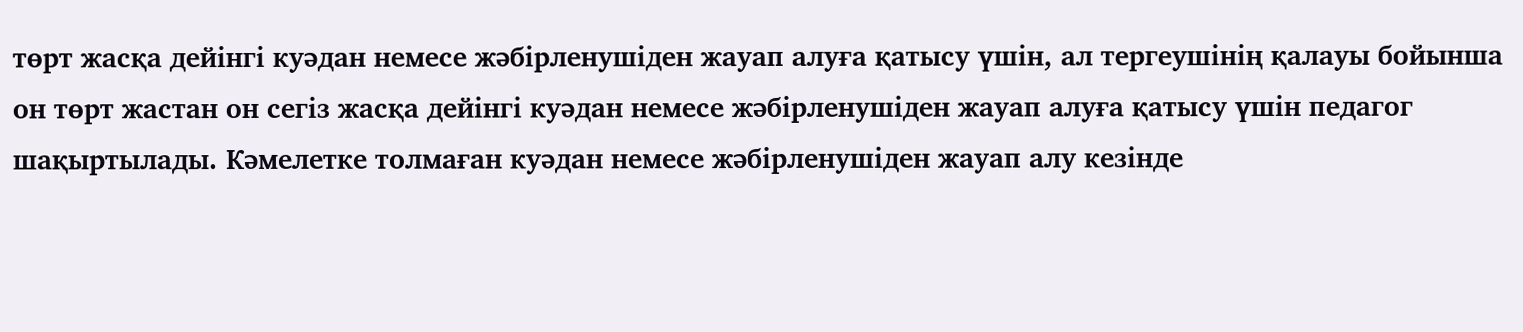төрт жасқа дейінгі куәдан немесе жәбірленушіден жауап алуға қатысу үшін, ал тергеушінің қалауы бойынша он төрт жастан он сегіз жасқа дейінгі куәдан немесе жәбірленушіден жауап алуға қатысу үшін педагог шақыртылады. Кәмелетке толмаған куәдан немесе жәбірленушіден жауап алу кезінде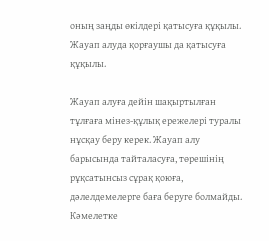оның заңды өкілдері қатысуға құқылы. Жауап алуда қорғаушы да қатысуға құқылы.

Жауап алуға дейін шақыртылған тұлғаға мінез-құлық ережелері туралы нұсқау беру керек. Жауап алу барысында тайталасуға, төрешінің рұқсатынсыз сұрақ қоюға, дәлелдемелерге баға беруге болмайды. Кәмелетке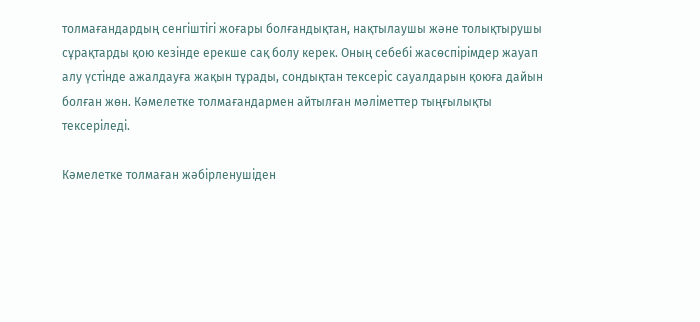толмағандардың сенгіштігі жоғары болғандықтан, нақтылаушы және толықтырушы сұрақтарды қою кезінде ерекше сақ болу керек. Оның себебі жасөспірімдер жауап алу үстінде ажалдауға жақын тұрады, сондықтан тексеріс сауалдарын қоюға дайын болған жөн. Кәмелетке толмағандармен айтылған мәліметтер тыңғылықты тексеріледі.

Кәмелетке толмаған жәбірленушіден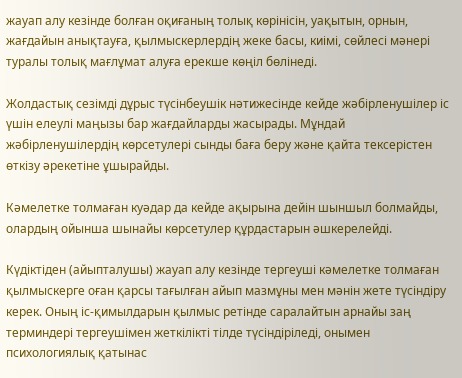жауап алу кезінде болған оқиғаның толық көрінісін, уақытын, орнын, жағдайын анықтауға, қылмыскерлердің жеке басы, киімі, сөйлесі мәнері туралы толық мағлұмат алуға ерекше көңіл бөлінеді.

Жолдастық сезімді дұрыс түсінбеушік нәтижесінде кейде жәбірленушілер іс үшін елеулі маңызы бар жағдайларды жасырады. Мұндай жәбірленушілердің көрсетулері сынды баға беру және қайта тексерістен өткізу әрекетіне ұшырайды.

Кәмелетке толмаған куәдар да кейде ақырына дейін шыншыл болмайды, олардың ойынша шынайы көрсетулер құрдастарын әшкерелейді.

Күдіктіден (айыпталушы) жауап алу кезінде тергеуші кәмелетке толмаған қылмыскерге оған қарсы тағылған айып мазмұны мен мәнін жете түсіндіру керек. Оның іс-қимылдарын қылмыс ретінде саралайтын арнайы заң терминдері тергеушімен жеткілікті тілде түсіндіріледі, онымен психологиялық қатынас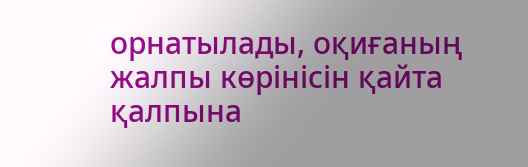орнатылады, оқиғаның жалпы көрінісін қайта қалпына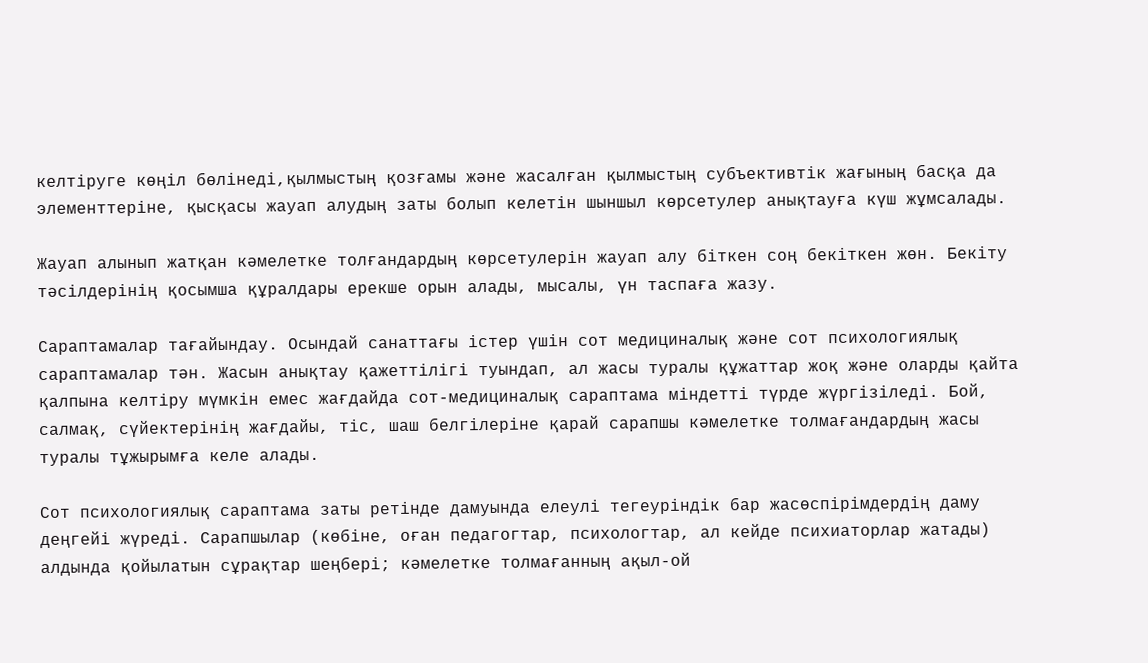келтіруге көңіл бөлінеді,қылмыстың қозғамы және жасалған қылмыстың субъективтік жағының басқа да элементтеріне, қысқасы жауап алудың заты болып келетін шыншыл көрсетулер анықтауға күш жұмсалады.

Жауап алынып жатқан кәмелетке толғандардың көрсетулерін жауап алу біткен соң бекіткен жөн. Бекіту тәсілдерінің қосымша құралдары ерекше орын алады, мысалы, үн таспаға жазу.

Сараптамалар тағайындау. Осындай санаттағы істер үшін сот медициналық және сот психологиялық сараптамалар тән. Жасын анықтау қажеттілігі туындап, ал жасы туралы құжаттар жоқ және оларды қайта қалпына келтіру мүмкін емес жағдайда сот-медициналық сараптама міндетті түрде жүргізіледі. Бой, салмақ, сүйектерінің жағдайы, тіс, шаш белгілеріне қарай сарапшы кәмелетке толмағандардың жасы туралы тұжырымға келе алады.

Сот психологиялық сараптама заты ретінде дамуында елеулі тегеуріндік бар жасөспірімдердің даму деңгейі жүреді. Сарапшылар (көбіне, оған педагогтар, психологтар, ал кейде психиаторлар жатады) алдында қойылатын сұрақтар шеңбері; кәмелетке толмағанның ақыл-ой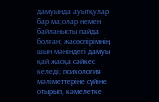дамуында ауытқулар бар ма;олар немен байланысты пайда болған; жасөспірімнің шын мәніндегі дамуы қай жасқа сәйкес келеді; психология мәліметтеріне сүйіне отырып, кәмелетке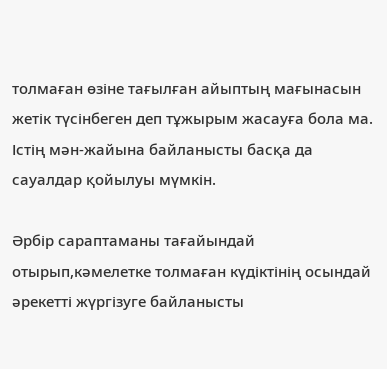толмаған өзіне тағылған айыптың мағынасын жетік түсінбеген деп тұжырым жасауға бола ма. Істің мән-жайына байланысты басқа да сауалдар қойылуы мүмкін.

Әрбір сараптаманы тағайындай отырып,кәмелетке толмаған күдіктінің осындай әрекетті жүргізуге байланысты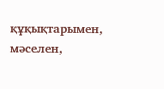құқықтарымен, мәселен,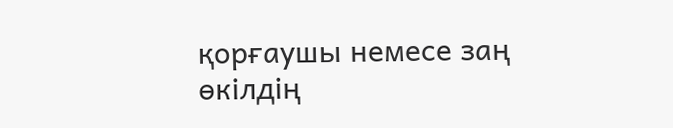қорғаушы немесе заң өкілдің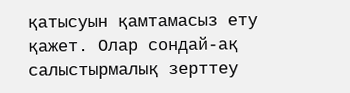қатысуын қамтамасыз ету қажет. Олар сондай-ақ салыстырмалық зерттеу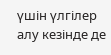үшін үлгілер алу кезінде де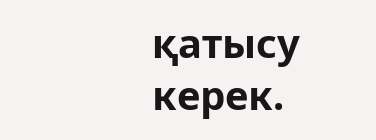қатысу керек.